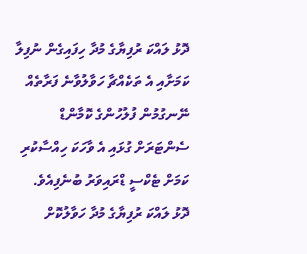ދޮޅު ލައްކަ ރުފިޔާގެ މުދާ ހިފައިގެން ނުފިލާ ކަމަށާއި އެ ތަކެއްޗާ ހަވާލުވާނެ ފަރާތެއް ނޭނގުމުން ފުލުހުންގެ ކޮމާންޑް ސެންޓަރަށް ގުޅައި އެ ވާހަކަ ހިއްސާކުރި ކަމަށް ޓެކްސީ ޑްރައިވަރު ބުނެފިއެވެ.
ދޮޅު ލައްކަ ރުފިޔާގެ މުދާ ހަވާލުކޮށް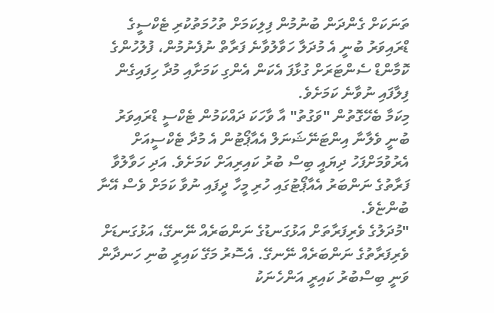ތަނަކަށް ގެންދަން ބުނުމުން ފިލިކަމަށް ތުހުމަތުކުރި ޓެކްސީގެ ޑްރައިވަރު ބުނީ އެ މުދަލާ ހަވާލުވާނެ ފަރާތް ނުފެނުމުން، ފުލުހުންގެ ކޮމާންޑް ސެންޓަރަށް ގުޅާފަ އެކަން އެންގި ކަމަށާއި މުދާ ހިފައިގެން ފިލާފައި ނުވާނެ ކަމަށެވެ.
މިކަމާ ބެހޭގޮތުން "ވަގުތު" އާ ވާހަކަ ދައްކަމުން ޓެކްސީ ޑްރައިވަރު ބުނީ ވެލާނާ އިންޓަނޭޝަނަލް އެއާޕޯޓުން އެ މުދާ ޓެކްސީއަށް އެރުވުމަށްފަހު ދިޔައީ ބިސް ބުރު ކައިރިއަށް ކަމަށެވެ. އަދި ހަވާލުވާ ފަރާތުގެ ނަންބަރު އެއާޕޯޓުގައި ހުރި މީހާ ދީފައި ނުވާ ކަމަށް ވެސް އޭނާ ބުންޏެވެ.
"މުދަލުގެ ވެރިފަރާތަށް އަޅުގަނޑުގެ ނަންބަރެއް ނޭނގޭ، އަޅުގަނޑަށް ވެރިފަރާތުގެ ނަންބަރެއް ނޭނގޭ. އެސޮރު މަގޭ ކައިރީ ބުނި ހަނދާން ވަނީ ބިސްބުރު ކައިރީ އަންހެނަކު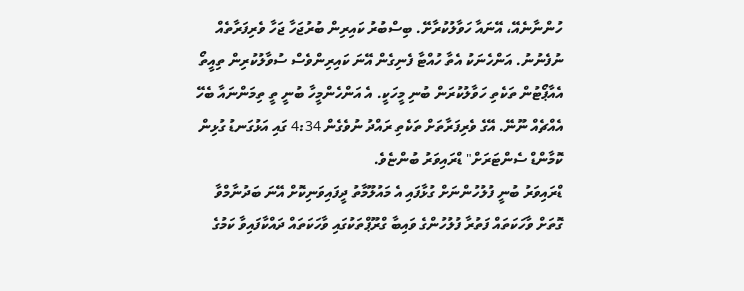ހުންނާނެއޭ، އޭނައާ ހަވާލުކުރާށޭ. ބިސްބުރު ކައިރިން ބުރުޖަހާ ޖަހާ ވެރިފަރާތެއް ނުފެނުނު. އަންހެނަކު އެތާ ހުއްޓާ ފެނިގެން އޭނަ ކައިރިންވެސް ސުވާލުކުރިން ތިއީތޯ އެއާޕޯޓުން ތަކެތި ހަވާލުކުރަން ބުނި މީހަކީ. އެ އަންހެންމީހާ ބުނީ ތީ ތިމަންނައާ ބެހޭ އެއްޗެއް ނޫނޭ. އޭގެ ވެރިފަރާތަށް ތަކެތި ރައްދު ނުވެގެން 4:34 ގައި އަޅުގަނޑު ގުޅިން ކޮމާންޑް ސެންޓަރަށް" ޑްރައިވަރު ބުންޏެވެ.
ޑްރައިވަރު ބުނީ ފުލުހުންނަށް ގުޅާފައި އެ މައުލޫމާތު ދީފައިވަނިކޮށް އޭނަ ބަދުނާމްވާ ގޮތަށް ވާހަކަތައް ފަތުރާ ފުލުހުންގެ ވައިބާ ގްރޫޕްތަކުގައި ވާހަކަތައް ދައްކާފައިވާ ކަމުގެ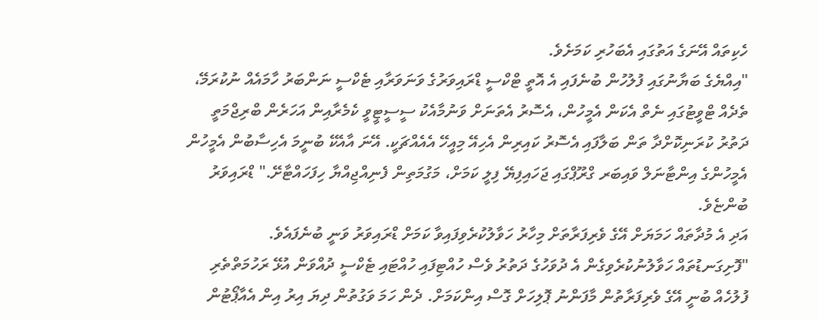ހެކިތައް އޭނަގެ އަތުގައި އެބަހުރި ކަމަށެވެ.
"އިއްޔެގެ ބަޔާނުގައި ފުލުހުން ބުނެފައި އެ އޮތީ ޓްކްސީ ޑްރައިވަރުގެ ވަނަވަރާއި ޓެކްސީ ނަންބަރު ހާމައެއް ނުކުރަމޭ، ތެދެއް ޓްވީޓުގައި ނެތް އެކަން އެމީހުން، އެސޮރު އެތަނަށް ވަނުމާއެކު ސީސީޓީވީ ކެމެރާއިން އަހަރެން ބްރިޖްމަތީ ދަތުރު ކުރަނިކޮށްދާ ތަން ބަލާފައި އެސޮރު ކައިރިން އެހިއޭ މިއީހޭ އެއެއްޗަކީ. އޭނަ އާއެކޭ ބުނީމަ އެހިސާބުން އެމީހުން އެމީހުންގެ އިންޓާނަލް ވައިބަރ ގްރޫޕްގައި ޖަހައިފިޔޭ ފިލީ ކަމަށް، މަގުމަތިން ފެނިއްޖިއްޔާ ހިފަހައްޓާށޭ." ޑްރައިވަރު ބުންޏެވެ.
އަދި އެ މުދާތައް ހަމަޔަށް އޭގެ ވެރިފަރާތަށް މިހާރު ހަވާލުކުރެވިފައިވާ ކަމަށް ޑްރައިވަރު ވަނީ ބުނެފައެވެ.
"ފޮށިގަނޑުތައް ހަވާލުނުކުރެވިގެން އެ ދުވަހުގެ ދަތުރު ވެސް ހުއްޓިފައި ހުއްޓައި ޓެކްސީ ދުއްވަން އުޅޭ ރަހުމަތްތެރި ފުލުހެއް ބުނީ އޭގެ ވެރިފަރާތުން މާފަންނު ޕޮލިހަށް ގޮސް އިންކަމަށް. ދެން ހަމަ ވަގުތުން ދިޔަ އިރު އިން އެއާޕޯޓުން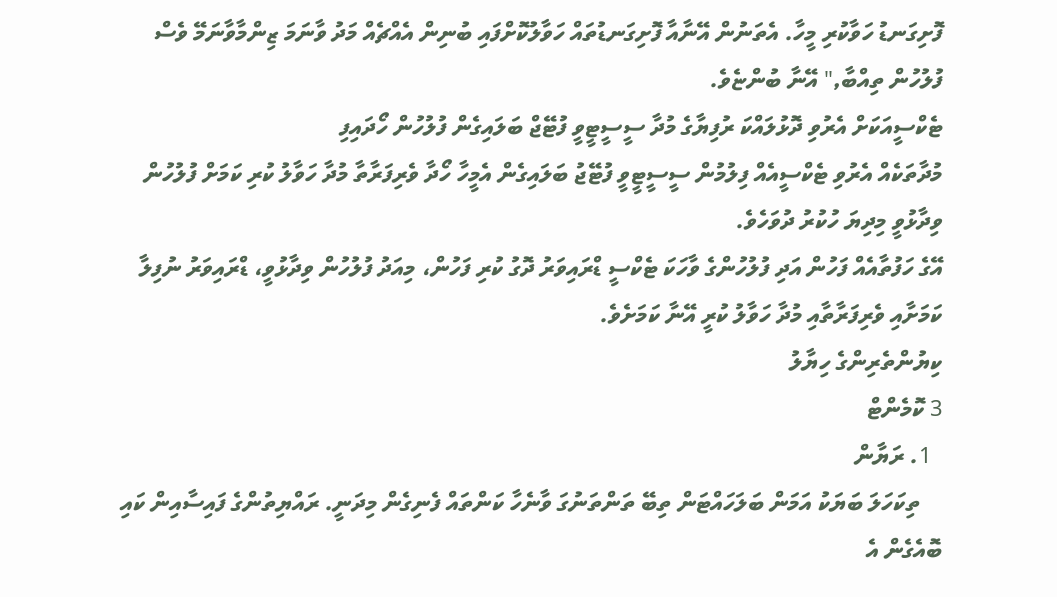ފޮށިގަނޑު ހަވާކުރި މީހާ. އެތަނުން އޭނާއާ ފޮށިގަނޑުތައް ހަވާލުކޮށްފައި ބުނިން އެއްޗެއް މަދު ވާނަމަ ޒިންމާވާނަމޭ ވެސް ފުލުހުން ތިއްބާ," އޭނާ ބުންޏެވެ.
ޓެކްސީއަކަށް އެރުވި ދޮޅުލައްކަ ރުފިޔާގެ މުދާ ސީސީޓީވީ ފުޓޭޖް ބަލައިގެން ފުލުހުން ހޯދައިފި
މުދާތަކެއް އެރުވި ޓެކްސީއެއް ފިލުމުން ސީސީޓީވީ ފުޓޭޖު ބަލައިގެން އެމީހާ ހޯދާ ވެރިފަރާތާ މުދާ ހަވާލު ކުރި ކަމަށް ފުލުހުން ވިދާޅުވީ މިދިޔަ ހުކުރު ދުވަހެވެ.
އޭގެ ހަފުތާއެއް ފަހުން އަދި ފުލުހުންގެ ވާހަކަ ޓެކްސީ ޑްރައިވަރު ދޮގު ކުރި ފަހުން، މިއަދު ފުލުހުން ވިދާޅުވީ، ޑްރައިވަރު ނުފިލާ ކަމަށާއި ވެރިފަރާތާއި މުދާ ހަވާލު ކުރީ އޭނާ ކަމަށެވެ.
ކިޔުންތެރިންގެ ހިޔާލު
3 ކޮމެންޓް
  1. ރަޔާން
    ތިކަހަލަ ބަޔަކު އަމަން ބަލަހައްޓަން ތިބޭ ތަންތަނުގަ ވާނެހާ ކަންތައް ފެނިގެން މިދަނީ. ރައްޔިތުންގެ ފައިސާއިން ކައި ބޮއެގެން އެ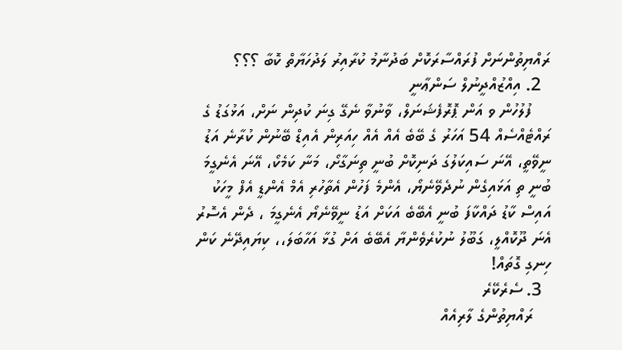ރައްޔިތުންނަށް ފުރައްސާރަކޮށް ބަދުނާމު ކުރާއިރު ލަދުހަޔާތް ކޮބާ ؟؟؟
  2. އިއްޒުއްދީނުލް ސަންޢާނީ
    ފުލުހުން ވ އަން ޕޮރޮފެޝަނަލް، ވާނުވާ ނެގޭ ގިނަ ކުދިން ނަށް، އަޅުގަޑު ގެ ރައްޓެއްސެއް 54 އަހަރު ގެ ބޭބެ އެއް އެއް ހިއަރިން އެއިޑް ބޭނުން ކުރާނެ އަޑު ނީވޭތީ، އޭނަ ސައިކަލުގަ ދަނިކޮށް ބުނީ ތިނަގާށޯ، މަނާ ކަމެކޯ، އޭނަ އެނެގީމަ ބުނީ ތި އަޅައިގެން ނުދެވޭނެޔޯ، އެންމެ ފަހުން އެތާހުރި އެމް އެންޑީ އެފް މީހަކު އައިސް ކާޑު ދައްކާފަ ބުނީ އެބޭބެ އަކަށް އަޑު ނީވޭނެޔޯ އެނެގީމަ ، ދެން އެސޮރު އެނަ ދޫކޮއްލީ، ގަބޫލު ނުކުރެވެންޔާ އެބޭބެ އަށް ގުޅާ އަހާބަލަ،، ކިޔައިދޭނެ ކަން ހިނގި ގޮތައް!
  3. ސެރެކޭރެ
    ރައްޔިތުންގެ ލާރިއެއް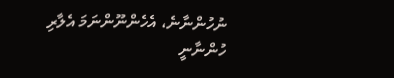ނުހުންނާނެ، އެހެންނޫންނަމަ އެލާރި ހުންނާނީ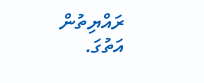ރައްޔިތުން އަތުގަ.